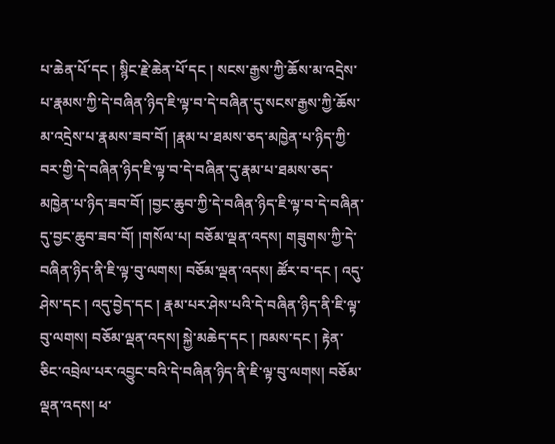པ་ཆེན་པོ་དང ། སྙིང་རྗེ་ཆེན་པོ་དང ། སངས་རྒྱས་ཀྱི་ཆོས་མ་འདྲེས་པ་རྣམས་ཀྱི་དེ་བཞིན་ཉིད་ཇི་ལྟ་བ་དེ་བཞིན་དུ་སངས་རྒྱས་ཀྱི་ཆོས་མ་འདྲེས་པ་རྣམས་ཟབ་བོ། །རྣམ་པ་ཐམས་ཅད་མཁྱེན་པ་ཉིད་ཀྱི་བར་གྱི་དེ་བཞིན་ཉིད་ཇི་ལྟ་བ་དེ་བཞིན་དུ་རྣམ་པ་ཐམས་ཅད་མཁྱེན་པ་ཉིད་ཟབ་བོ། །བྱང་ཆུབ་ཀྱི་དེ་བཞིན་ཉིད་ཇི་ལྟ་བ་དེ་བཞིན་དུ་བྱང་ཆུབ་ཟབ་བོ། །གསོལ་པ། བཅོམ་ལྡན་འདས། གཟུགས་ཀྱི་དེ་བཞིན་ཉིད་ནི་ཇི་ལྟ་བུ་ལགས། བཅོམ་ལྡན་འདས། ཚོར་བ་དང ། འདུ་ཤེས་དང ། འདུ་བྱེད་དང ། རྣམ་པར་ཤེས་པའི་དེ་བཞིན་ཉིད་ནི་ཇི་ལྟ་བུ་ལགས། བཅོམ་ལྡན་འདས། སྐྱེ་མཆེད་དང ། ཁམས་དང ། རྟེན་ཅིང་འབྲེལ་པར་འབྱུང་བའི་དེ་བཞིན་ཉིད་ནི་ཇི་ལྟ་བུ་ལགས། བཅོམ་ལྡན་འདས། ཕ་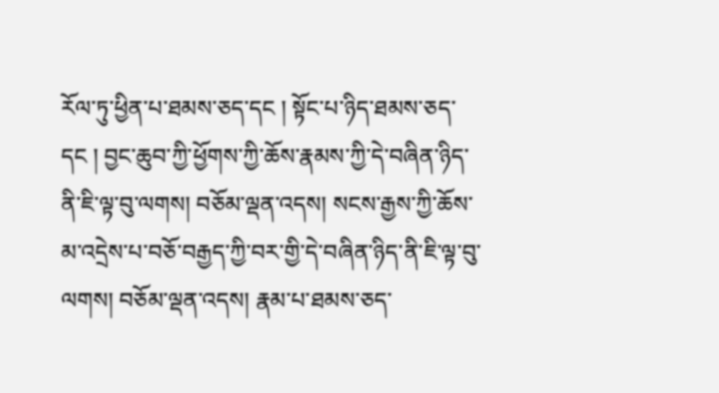རོལ་ཏུ་ཕྱིན་པ་ཐམས་ཅད་དང ། སྟོང་པ་ཉིད་ཐམས་ཅད་དང ། བྱང་ཆུབ་ཀྱི་ཕྱོགས་ཀྱི་ཆོས་རྣམས་ཀྱི་དེ་བཞིན་ཉིད་ནི་ཇི་ལྟ་བུ་ལགས། བཅོམ་ལྡན་འདས། སངས་རྒྱས་ཀྱི་ཆོས་མ་འདྲེས་པ་བཅོ་བརྒྱད་ཀྱི་བར་གྱི་དེ་བཞིན་ཉིད་ནི་ཇི་ལྟ་བུ་ལགས། བཅོམ་ལྡན་འདས། རྣམ་པ་ཐམས་ཅད་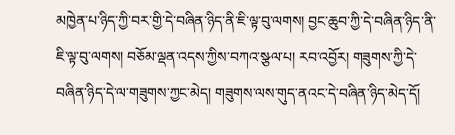མཁྱེན་པ་ཉིད་ཀྱི་བར་གྱི་དེ་བཞིན་ཉིད་ནི་ཇི་ལྟ་བུ་ལགས། བྱང་ཆུབ་ཀྱི་དེ་བཞིན་ཉིད་ནི་ཇི་ལྟ་བུ་ལགས། བཅོམ་ལྡན་འདས་ཀྱིས་བཀའ་སྩལ་པ། རབ་འབྱོར། གཟུགས་ཀྱི་དེ་བཞིན་ཉིད་དེ་ལ་གཟུགས་ཀྱང་མེད། གཟུགས་ལས་གུད་ནའང་དེ་བཞིན་ཉིད་མེད་དོ།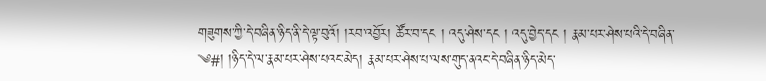གཟུགས་ཀྱི་དེ་བཞིན་ཉིད་ནི་དེ་ལྟ་བུའོ། །རབ་འབྱོར། ཚོར་བ་དང ། འདུ་ཤེས་དང ། འདུ་བྱེད་དང ། རྣམ་པར་ཤེས་པའི་དེ་བཞིན་
༄#། །ཉིད་དེ་ལ་རྣམ་པར་ཤེས་པའང་མེད། རྣམ་པར་ཤེས་པ་ལས་གུད་ནའང་དེ་བཞིན་ཉིད་མེད་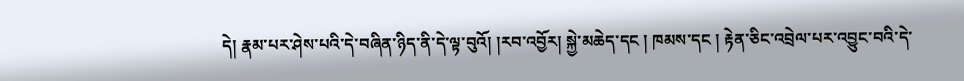དེ། རྣམ་པར་ཤེས་པའི་དེ་བཞིན་ཉིད་ནི་དེ་ལྟ་བུའོ། །རབ་འབྱོར། སྐྱེ་མཆེད་དང ། ཁམས་དང ། རྟེན་ཅིང་འབྲེལ་པར་འབྱུང་བའི་དེ་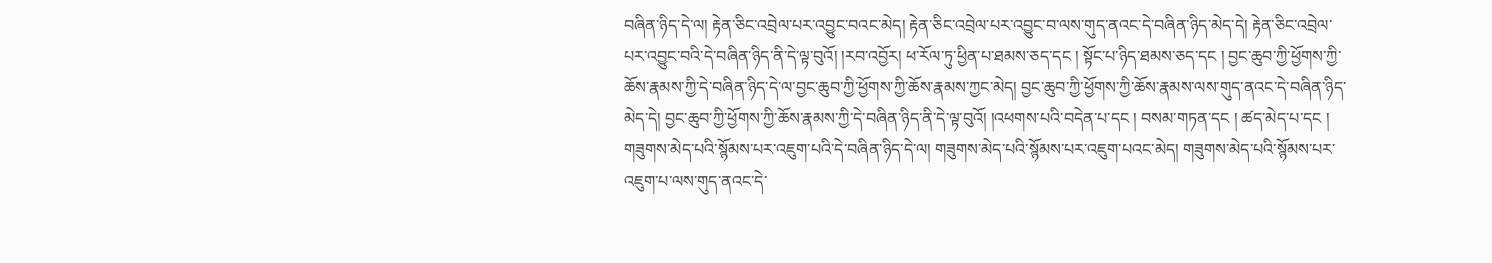བཞིན་ཉིད་དེ་ལ། རྟེན་ཅིང་འབྲེལ་པར་འབྱུང་བའང་མེད། རྟེན་ཅིང་འབྲེལ་པར་འབྱུང་བ་ལས་གུད་ནའང་དེ་བཞིན་ཉིད་མེད་དེ། རྟེན་ཅིང་འབྲེལ་པར་འབྱུང་བའི་དེ་བཞིན་ཉིད་ནི་དེ་ལྟ་བུའོ། །རབ་འབྱོར། ཕ་རོལ་ཏུ་ཕྱིན་པ་ཐམས་ཅད་དང ། སྟོང་པ་ཉིད་ཐམས་ཅད་དང ། བྱང་ཆུབ་ཀྱི་ཕྱོགས་ཀྱི་ཆོས་རྣམས་ཀྱི་དེ་བཞིན་ཉིད་དེ་ལ་བྱང་ཆུབ་ཀྱི་ཕྱོགས་ཀྱི་ཆོས་རྣམས་ཀྱང་མེད། བྱང་ཆུབ་ཀྱི་ཕྱོགས་ཀྱི་ཆོས་རྣམས་ལས་གུད་ནའང་དེ་བཞིན་ཉིད་མེད་དེ། བྱང་ཆུབ་ཀྱི་ཕྱོགས་ཀྱི་ཆོས་རྣམས་ཀྱི་དེ་བཞིན་ཉིད་ནི་དེ་ལྟ་བུའོ། །འཕགས་པའི་བདེན་པ་དང ། བསམ་གཏན་དང ། ཚད་མེད་པ་དང ། གཟུགས་མེད་པའི་སྙོམས་པར་འཇུག་པའི་དེ་བཞིན་ཉིད་དེ་ལ། གཟུགས་མེད་པའི་སྙོམས་པར་འཇུག་པའང་མེད། གཟུགས་མེད་པའི་སྙོམས་པར་འཇུག་པ་ལས་གུད་ནའང་དེ་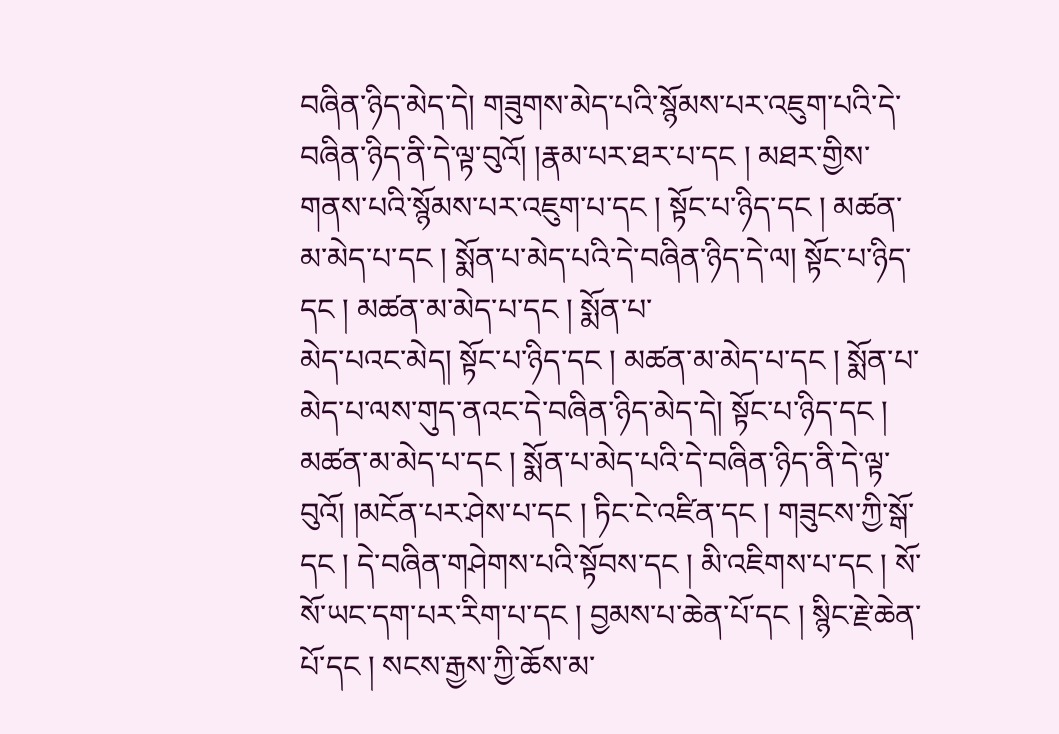བཞིན་ཉིད་མེད་དེ། གཟུགས་མེད་པའི་སྙོམས་པར་འཇུག་པའི་དེ་བཞིན་ཉིད་ནི་དེ་ལྟ་བུའོ། །རྣམ་པར་ཐར་པ་དང ། མཐར་གྱིས་གནས་པའི་སྙོམས་པར་འཇུག་པ་དང ། སྟོང་པ་ཉིད་དང ། མཚན་མ་མེད་པ་དང ། སྨོན་པ་མེད་པའི་དེ་བཞིན་ཉིད་དེ་ལ། སྟོང་པ་ཉིད་དང ། མཚན་མ་མེད་པ་དང ། སྨོན་པ་
མེད་པའང་མེད། སྟོང་པ་ཉིད་དང ། མཚན་མ་མེད་པ་དང ། སྨོན་པ་མེད་པ་ལས་གུད་ནའང་དེ་བཞིན་ཉིད་མེད་དེ། སྟོང་པ་ཉིད་དང ། མཚན་མ་མེད་པ་དང ། སྨོན་པ་མེད་པའི་དེ་བཞིན་ཉིད་ནི་དེ་ལྟ་བུའོ། །མངོན་པར་ཤེས་པ་དང ། ཏིང་ངེ་འཛིན་དང ། གཟུངས་ཀྱི་སྒོ་དང ། དེ་བཞིན་གཤེགས་པའི་སྟོབས་དང ། མི་འཇིགས་པ་དང ། སོ་སོ་ཡང་དག་པར་རིག་པ་དང ། བྱམས་པ་ཆེན་པོ་དང ། སྙིང་རྗེ་ཆེན་པོ་དང ། སངས་རྒྱས་ཀྱི་ཆོས་མ་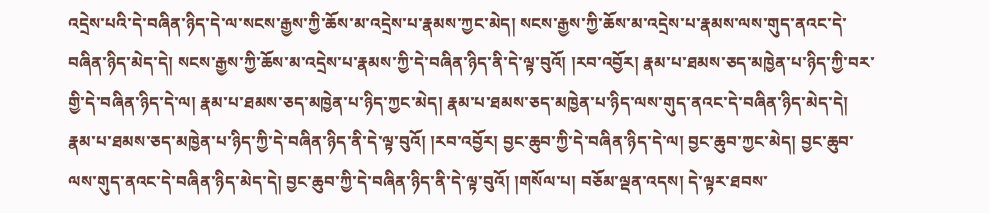འདྲེས་པའི་དེ་བཞིན་ཉིད་དེ་ལ་སངས་རྒྱས་ཀྱི་ཆོས་མ་འདྲེས་པ་རྣམས་ཀྱང་མེད། སངས་རྒྱས་ཀྱི་ཆོས་མ་འདྲེས་པ་རྣམས་ལས་གུད་ནའང་དེ་བཞིན་ཉིད་མེད་དེ། སངས་རྒྱས་ཀྱི་ཆོས་མ་འདྲེས་པ་རྣམས་ཀྱི་དེ་བཞིན་ཉིད་ནི་དེ་ལྟ་བུའོ། །རབ་འབྱོར། རྣམ་པ་ཐམས་ཅད་མཁྱེན་པ་ཉིད་ཀྱི་བར་གྱི་དེ་བཞིན་ཉིད་དེ་ལ། རྣམ་པ་ཐམས་ཅད་མཁྱེན་པ་ཉིད་ཀྱང་མེད། རྣམ་པ་ཐམས་ཅད་མཁྱེན་པ་ཉིད་ལས་གུད་ནའང་དེ་བཞིན་ཉིད་མེད་དེ། རྣམ་པ་ཐམས་ཅད་མཁྱེན་པ་ཉིད་ཀྱི་དེ་བཞིན་ཉིད་ནི་དེ་ལྟ་བུའོ། །རབ་འབྱོར། བྱང་ཆུབ་ཀྱི་དེ་བཞིན་ཉིད་དེ་ལ། བྱང་ཆུབ་ཀྱང་མེད། བྱང་ཆུབ་ལས་གུད་ནའང་དེ་བཞིན་ཉིད་མེད་དེ། བྱང་ཆུབ་ཀྱི་དེ་བཞིན་ཉིད་ནི་དེ་ལྟ་བུའོ། །གསོལ་པ། བཅོམ་ལྡན་འདས། དེ་ལྟར་ཐབས་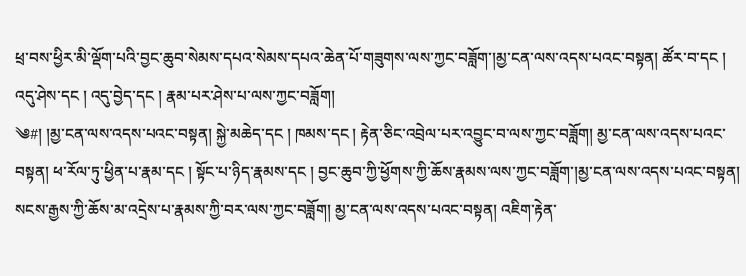ཕྲ་བས་ཕྱིར་མི་ལྡོག་པའི་བྱང་ཆུབ་སེམས་དཔའ་སེམས་དཔའ་ཆེན་པོ་གཟུགས་ལས་ཀྱང་བཟློག་།མྱ་ངན་ལས་འདས་པའང་བསྟན། ཚོར་བ་དང ། འདུ་ཤེས་དང ། འདུ་བྱེད་དང ། རྣམ་པར་ཤེས་པ་ལས་ཀྱང་བཟློག།
༄#། །མྱ་ངན་ལས་འདས་པའང་བསྟན། སྐྱེ་མཆེད་དང ། ཁམས་དང ། རྟེན་ཅིང་འབྲེལ་པར་འབྱུང་བ་ལས་ཀྱང་བཟློག། མྱ་ངན་ལས་འདས་པའང་བསྟན། ཕ་རོལ་ཏུ་ཕྱིན་པ་རྣམ་དང ། སྟོང་པ་ཉིད་རྣམས་དང ། བྱང་ཆུབ་ཀྱི་ཕྱོགས་ཀྱི་ཆོས་རྣམས་ལས་ཀྱང་བཟློག་།མྱ་ངན་ལས་འདས་པའང་བསྟན། སངས་རྒྱས་ཀྱི་ཆོས་མ་འདྲེས་པ་རྣམས་ཀྱི་བར་ལས་ཀྱང་བཟློག། མྱ་ངན་ལས་འདས་པའང་བསྟན། འཇིག་རྟེན་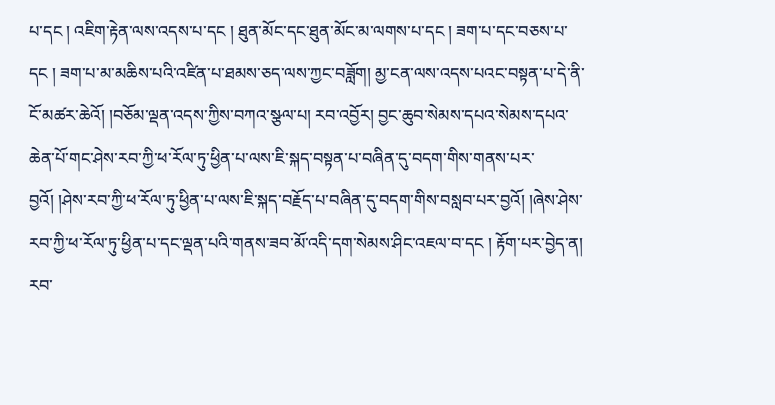པ་དང ། འཇིག་རྟེན་ལས་འདས་པ་དང ། ཐུན་མོང་དང་ཐུན་མོང་མ་ལགས་པ་དང ། ཟག་པ་དང་བཅས་པ་དང ། ཟག་པ་མ་མཆིས་པའི་འཛིན་པ་ཐམས་ཅད་ལས་ཀྱང་བཟློག། མྱ་ངན་ལས་འདས་པའང་བསྟན་པ་དེ་ནི་ངོ་མཚར་ཆེའོ། །བཅོམ་ལྡན་འདས་ཀྱིས་བཀའ་སྩལ་པ། རབ་འབྱོར། བྱང་ཆུབ་སེམས་དཔའ་སེམས་དཔའ་ཆེན་པོ་གང་ཤེས་རབ་ཀྱི་ཕ་རོལ་ཏུ་ཕྱིན་པ་ལས་ཇི་སྐད་བསྟན་པ་བཞིན་དུ་བདག་གིས་གནས་པར་བྱའོ། །ཤེས་རབ་ཀྱི་ཕ་རོལ་ཏུ་ཕྱིན་པ་ལས་ཇི་སྐད་བརྗོད་པ་བཞིན་དུ་བདག་གིས་བསླབ་པར་བྱའོ། །ཞེས་ཤེས་རབ་ཀྱི་ཕ་རོལ་ཏུ་ཕྱིན་པ་དང་ལྡན་པའི་གནས་ཟབ་མོ་འདི་དག་སེམས་ཤིང་འཇལ་བ་དང ། རྟོག་པར་བྱེད་ན། རབ་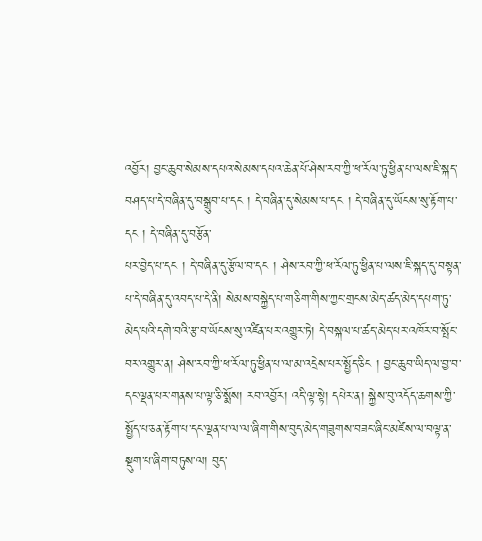འབྱོར། བྱང་ཆུབ་སེམས་དཔའ་སེམས་དཔའ་ཆེན་པོ་ཤེས་རབ་ཀྱི་ཕ་རོལ་ཏུ་ཕྱིན་པ་ལས་ཇི་སྐད་བཤད་པ་དེ་བཞིན་དུ་བསྒྲུབ་པ་དང ། དེ་བཞིན་དུ་སེམས་པ་དང ། དེ་བཞིན་དུ་ཡོངས་སུ་རྟོག་པ་དང ། དེ་བཞིན་དུ་བརྩོན་
པར་བྱེད་པ་དང ། དེ་བཞིན་དུ་རྩོལ་བ་དང ། ཤེས་རབ་ཀྱི་ཕ་རོལ་ཏུ་ཕྱིན་པ་ལས་ཇི་སྐད་དུ་བསྟན་པ་དེ་བཞིན་དུ་འབད་པ་དེ་ནི། སེམས་བསྐྱེད་པ་གཅིག་གིས་ཀྱང་གྲངས་མེད་ཚད་མེད་དཔག་ཏུ་མེད་པའི་དགེ་བའི་རྩ་བ་ཡོངས་སུ་འཛིན་པར་འགྱུར་ཏེ། དེ་བསྐལ་པ་ཚད་མེད་པར་འཁོར་བ་སྤོང་བར་འགྱུར་ན། ཤེས་རབ་ཀྱི་ཕ་རོལ་ཏུ་ཕྱིན་པ་ལ་མ་འདྲེས་པར་སྤྱོད་ཅིང ། བྱང་ཆུབ་ཡིད་ལ་བྱ་བ་དང་ལྡན་པར་གནས་པ་ལྟ་ཅི་སྨོས། རབ་འབྱོར། འདི་ལྟ་སྟེ། དཔེར་ན། སྐྱེས་བུ་འདོད་ཆགས་ཀྱི་སྤྱོད་པ་ཅན་རྟོག་པ་དང་ལྡན་པ་ལ་ལ་ཞིག་གིས་བུད་མེད་གཟུགས་བཟང་ཞིང་མཛེས་ལ་བལྟ་ན་སྡུག་པ་ཞིག་བཏུས་ལ། བུད་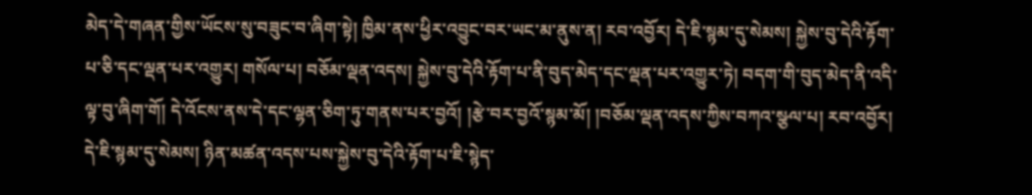མེད་དེ་གཞན་གྱིས་ཡོངས་སུ་བཟུང་བ་ཞིག་སྟེ། ཁྱིམ་ནས་ཕྱིར་འབྱུང་བར་ཡང་མ་ནུས་ན། རབ་འབྱོར། དེ་ཇི་སྙམ་དུ་སེམས། སྐྱེས་བུ་དེའི་རྟོག་པ་ཅི་དང་ལྡན་པར་འགྱུར། གསོལ་པ། བཅོམ་ལྡན་འདས། སྐྱེས་བུ་དེའི་རྟོག་པ་ནི་བུད་མེད་དང་ལྡན་པར་འགྱུར་ཏེ། བདག་གི་བུད་མེད་ནི་འདི་ལྟ་བུ་ཞིག་གོ། དེ་འོངས་ནས་དེ་དང་ལྷན་ཅིག་ཏུ་གནས་པར་བྱའོ། །རྩེ་བར་བྱའོ་སྙམ་མོ། །བཅོམ་ལྡན་འདས་ཀྱིས་བཀའ་སྩལ་པ། རབ་འབྱོར། དེ་ཇི་སྙམ་དུ་སེམས། ཉིན་མཚན་འདས་པས་སྐྱེས་བུ་དེའི་རྟོག་པ་ཇི་སྙེད་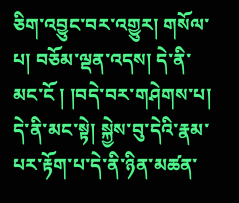ཅིག་འབྱུང་བར་འགྱུར། གསོལ་པ། བཅོམ་ལྡན་འདས། དེ་ནི་མང་ངོ ། །བདེ་བར་གཤེགས་པ། དེ་ནི་མང་སྟེ། སྐྱེས་བུ་དེའི་རྣམ་པར་རྟོག་པ་དེ་ནི་ཉིན་མཚན་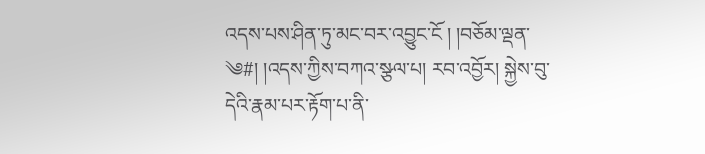འདས་པས་ཤིན་ཏུ་མང་བར་འབྱུང་ངོ ། །བཅོམ་ལྡན་
༄#། །འདས་ཀྱིས་བཀའ་སྩལ་པ། རབ་འབྱོར། སྐྱེས་བུ་དེའི་རྣམ་པར་རྟོག་པ་ནི་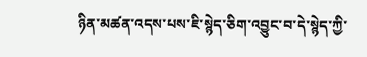ཉིན་མཚན་འདས་པས་ཇི་སྙེད་ཅིག་འབྱུང་བ་དེ་སྙེད་ཀྱི་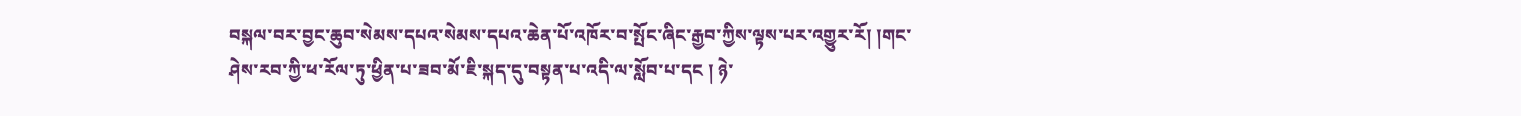བསྐལ་བར་བྱང་ཆུབ་སེམས་དཔའ་སེམས་དཔའ་ཆེན་པོ་འཁོར་བ་སྤོང་ཞིང་རྒྱབ་ཀྱིས་ལྟས་པར་འགྱུར་རོ། །གང་ཤེས་རབ་ཀྱི་ཕ་རོལ་ཏུ་ཕྱིན་པ་ཟབ་མོ་ཇི་སྐད་དུ་བསྟན་པ་འདི་ལ་སློབ་པ་དང ། ཉེ་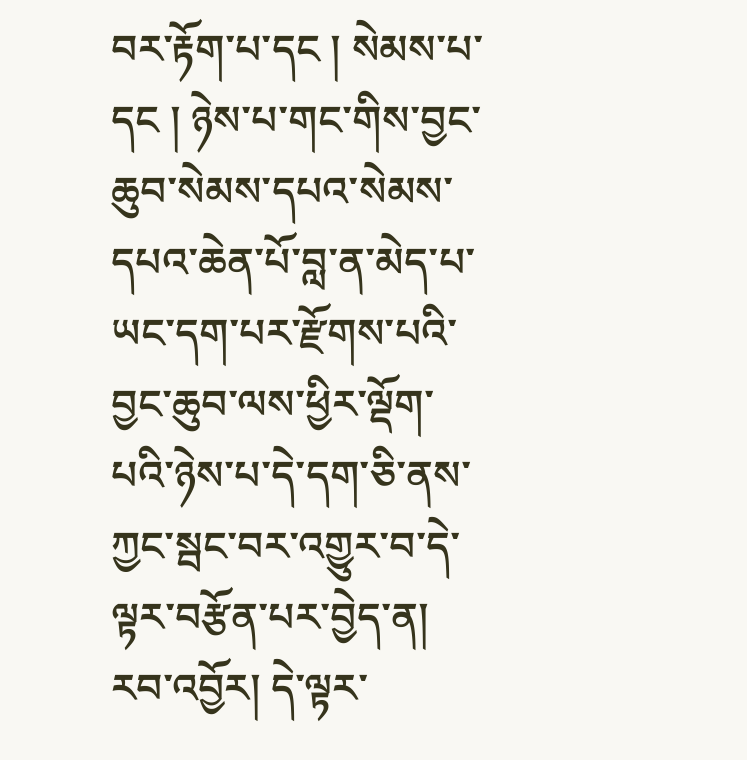བར་རྟོག་པ་དང ། སེམས་པ་དང ། ཉེས་པ་གང་གིས་བྱང་ཆུབ་སེམས་དཔའ་སེམས་དཔའ་ཆེན་པོ་བླ་ན་མེད་པ་ཡང་དག་པར་རྫོགས་པའི་བྱང་ཆུབ་ལས་ཕྱིར་ལྡོག་པའི་ཉེས་པ་དེ་དག་ཅི་ནས་ཀྱང་སྦང་བར་འགྱུར་བ་དེ་ལྟར་བརྩོན་པར་བྱེད་ན། རབ་འབྱོར། དེ་ལྟར་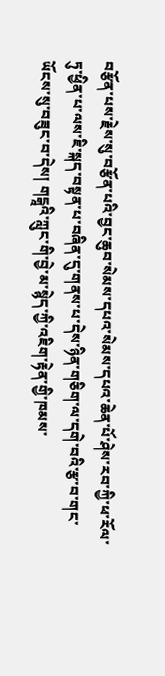བརྩོན་པས་རྗེས་སུ་བརྩོན་པའི་བྱང་ཆུབ་སེམས་དཔའ་སེམས་དཔའ་ཆེན་པོ་ཤེས་རབ་ཀྱི་ཕ་རོལ་ཏུ་ཕྱིན་པ་ལས་ཇི་སྐད་བསྟན་པ་བཞིན་དུ་གནས་པ་དེས་ཉིན་གཅིག་ལ་དགེ་བའི་རྩ་བ་གང་ཡོངས་སུ་བཟུང་བ་དེས། གངྒཱའི་ཀླུང་གི་བྱེ་མ་སྙེད་ཀྱི་འཇིག་རྟེན་གྱི་ཁམས་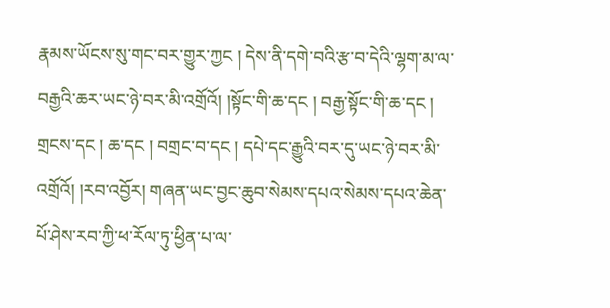རྣམས་ཡོངས་སུ་གང་བར་གྱུར་ཀྱང ། དེས་ནི་དགེ་བའི་རྩ་བ་དེའི་ལྷག་མ་ལ་བརྒྱའི་ཆར་ཡང་ཉེ་བར་མི་འགྲོའོ། །སྟོང་གི་ཆ་དང ། བརྒྱ་སྟོང་གི་ཆ་དང ། གྲངས་དང ། ཆ་དང ། བགྲང་བ་དང ། དཔེ་དང་རྒྱུའི་བར་དུ་ཡང་ཉེ་བར་མི་འགྲོའོ། །རབ་འབྱོར། གཞན་ཡང་བྱང་ཆུབ་སེམས་དཔའ་སེམས་དཔའ་ཆེན་པོ་ཤེས་རབ་ཀྱི་ཕ་རོལ་ཏུ་ཕྱིན་པ་ལ་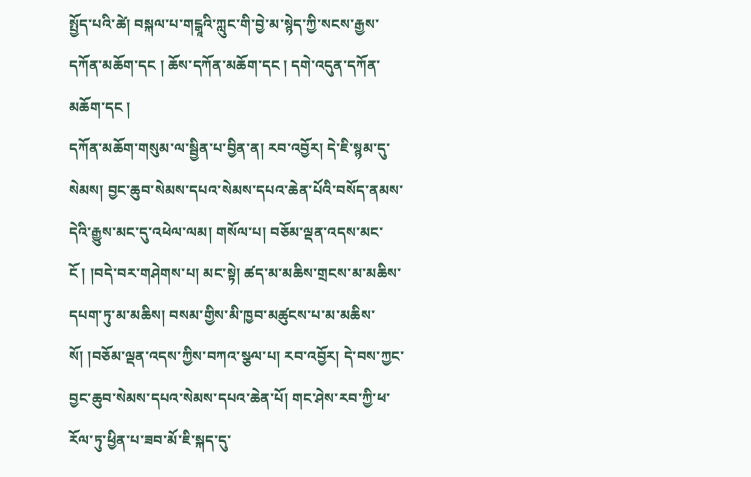སྤྱོད་པའི་ཚེ། བསྐལ་པ་གངྒཱའི་ཀླུང་གི་བྱེ་མ་སྙེད་ཀྱི་སངས་རྒྱས་དཀོན་མཆོག་དང ། ཆོས་དཀོན་མཆོག་དང ། དགེ་འདུན་དཀོན་མཆོག་དང །
དཀོན་མཆོག་གསུམ་ལ་སྦྱིན་པ་བྱིན་ན། རབ་འབྱོར། དེ་ཇི་སྙམ་དུ་སེམས། བྱང་ཆུབ་སེམས་དཔའ་སེམས་དཔའ་ཆེན་པོའི་བསོད་ནམས་དེའི་རྒྱུས་མང་དུ་འཕེལ་ལམ། གསོལ་པ། བཅོམ་ལྡན་འདས་མང་ངོ ། །བདེ་བར་གཤེགས་པ། མང་སྟེ། ཚད་མ་མཆིས་གྲངས་མ་མཆིས་དཔག་ཏུ་མ་མཆིས། བསམ་གྱིས་མི་ཁྱབ་མཚུངས་པ་མ་མཆིས་སོ། །བཅོམ་ལྡན་འདས་ཀྱིས་བཀའ་སྩལ་པ། རབ་འབྱོར། དེ་བས་ཀྱང་བྱང་ཆུབ་སེམས་དཔའ་སེམས་དཔའ་ཆེན་པོ། གང་ཤེས་རབ་ཀྱི་ཕ་རོལ་ཏུ་ཕྱིན་པ་ཟབ་མོ་ཇི་སྐད་དུ་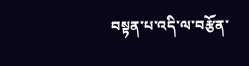བསྟན་པ་འདི་ལ་བརྩོན་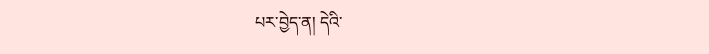པར་བྱེད་ན། དེའི་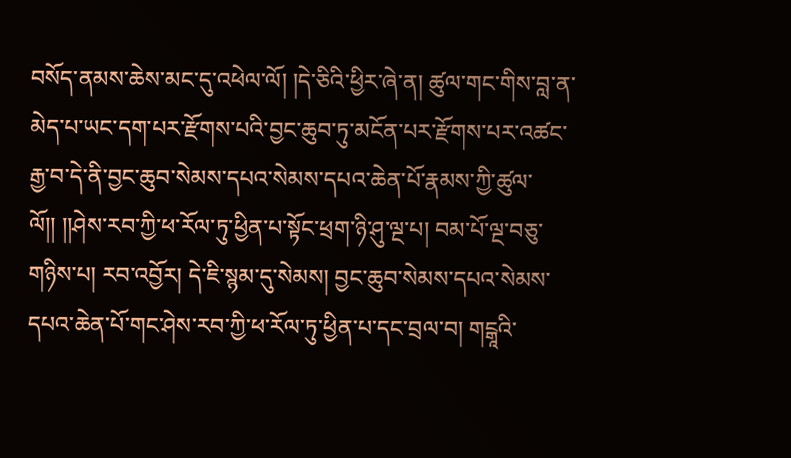བསོད་ནམས་ཆེས་མང་དུ་འཕེལ་ལོ། །དེ་ཅིའི་ཕྱིར་ཞེ་ན། ཚུལ་གང་གིས་བླ་ན་མེད་པ་ཡང་དག་པར་རྫོགས་པའི་བྱང་ཆུབ་ཏུ་མངོན་པར་རྫོགས་པར་འཚང་རྒྱ་བ་དེ་ནི་བྱང་ཆུབ་སེམས་དཔའ་སེམས་དཔའ་ཆེན་པོ་རྣམས་ཀྱི་ཚུལ་ལོ།། །།ཤེས་རབ་ཀྱི་ཕ་རོལ་ཏུ་ཕྱིན་པ་སྟོང་ཕྲག་ཉི་ཤུ་ལྔ་པ། བམ་པོ་ལྔ་བཅུ་གཉིས་པ། རབ་འབྱོར། དེ་ཇི་སྙམ་དུ་སེམས། བྱང་ཆུབ་སེམས་དཔའ་སེམས་དཔའ་ཆེན་པོ་གང་ཤེས་རབ་ཀྱི་ཕ་རོལ་ཏུ་ཕྱིན་པ་དང་བྲལ་བ། གངྒཱའི་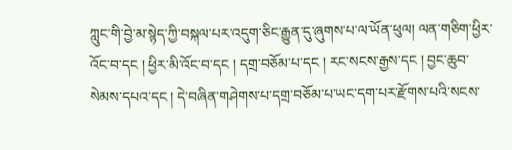ཀླུང་གི་བྱེ་མ་སྙེད་ཀྱི་བསྐལ་པར་འདུག་ཅིང་རྒྱུན་དུ་ཞུགས་པ་ལ་ཡོན་ཕུལ། ལན་གཅིག་ཕྱིར་འོང་བ་དང ། ཕྱིར་མི་འོང་བ་དང ། དགྲ་བཅོམ་པ་དང ། རང་སངས་རྒྱས་དང ། བྱང་ཆུབ་སེམས་དཔའ་དང ། དེ་བཞིན་གཤེགས་པ་དགྲ་བཅོམ་པ་ཡང་དག་པར་རྫོགས་པའི་སངས་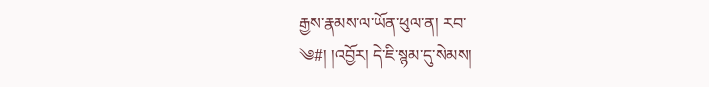རྒྱས་རྣམས་ལ་ཡོན་ཕུལ་ན། རབ་
༄#། །འབྱོར། དེ་ཇི་སྙམ་དུ་སེམས།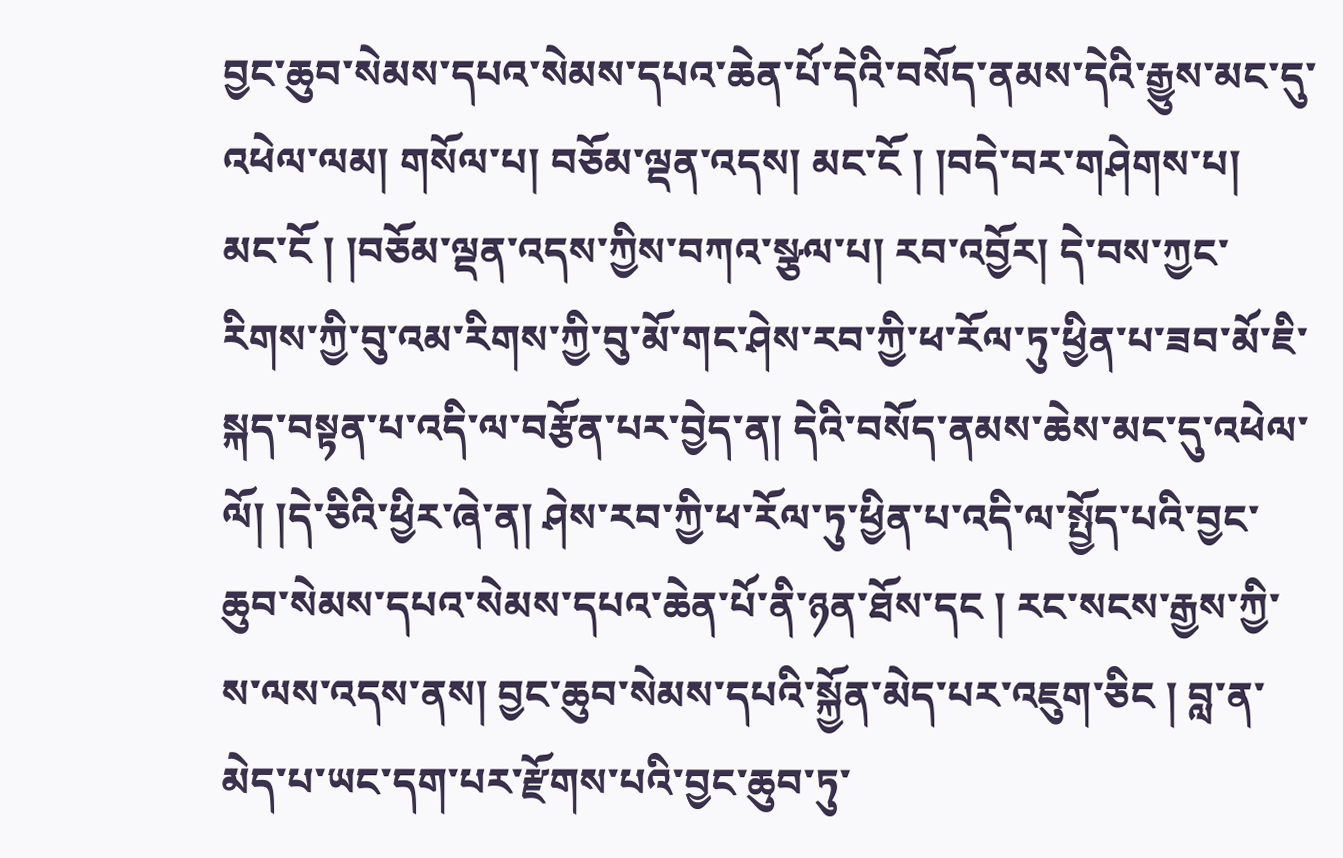བྱང་ཆུབ་སེམས་དཔའ་སེམས་དཔའ་ཆེན་པོ་དེའི་བསོད་ནམས་དེའི་རྒྱུས་མང་དུ་འཕེལ་ལམ། གསོལ་པ། བཅོམ་ལྡན་འདས། མང་ངོ ། །བདེ་བར་གཤེགས་པ། མང་ངོ ། །བཅོམ་ལྡན་འདས་ཀྱིས་བཀའ་སྩལ་པ། རབ་འབྱོར། དེ་བས་ཀྱང་རིགས་ཀྱི་བུ་འམ་རིགས་ཀྱི་བུ་མོ་གང་ཤེས་རབ་ཀྱི་ཕ་རོལ་ཏུ་ཕྱིན་པ་ཟབ་མོ་ཇི་སྐད་བསྟན་པ་འདི་ལ་བརྩོན་པར་བྱེད་ན། དེའི་བསོད་ནམས་ཆེས་མང་དུ་འཕེལ་ལོ། །དེ་ཅིའི་ཕྱིར་ཞེ་ན། ཤེས་རབ་ཀྱི་ཕ་རོལ་ཏུ་ཕྱིན་པ་འདི་ལ་སྤྱོད་པའི་བྱང་ཆུབ་སེམས་དཔའ་སེམས་དཔའ་ཆེན་པོ་ནི་ཉན་ཐོས་དང ། རང་སངས་རྒྱས་ཀྱི་ས་ལས་འདས་ནས། བྱང་ཆུབ་སེམས་དཔའི་སྐྱོན་མེད་པར་འཇུག་ཅིང ། བླ་ན་མེད་པ་ཡང་དག་པར་རྫོགས་པའི་བྱང་ཆུབ་ཏུ་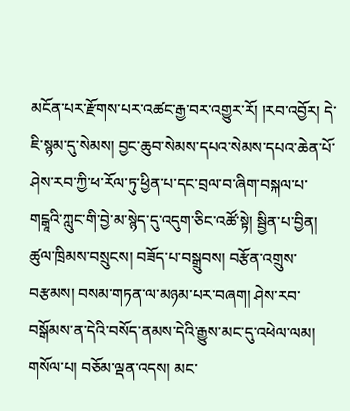མངོན་པར་རྫོགས་པར་འཚང་རྒྱ་བར་འགྱུར་རོ། །རབ་འབྱོར། དེ་ཇི་སྙམ་དུ་སེམས། བྱང་ཆུབ་སེམས་དཔའ་སེམས་དཔའ་ཆེན་པོ་ཤེས་རབ་ཀྱི་ཕ་རོལ་ཏུ་ཕྱིན་པ་དང་བྲལ་བ་ཞིག་བསྐལ་པ་གངྒཱའི་ཀླུང་གི་བྱེ་མ་སྙེད་དུ་འདུག་ཅིང་འཚོ་སྟེ། སྦྱིན་པ་བྱིན། ཚུལ་ཁྲིམས་བསྲུངས། བཟོད་པ་བསྒྲུབས། བརྩོན་འགྲུས་བརྩམས། བསམ་གཏན་ལ་མཉམ་པར་བཞག། ཤེས་རབ་བསྒོམས་ན་དེའི་བསོད་ནམས་དེའི་རྒྱུས་མང་དུ་འཕེལ་ལམ། གསོལ་པ། བཅོམ་ལྡན་འདས། མང་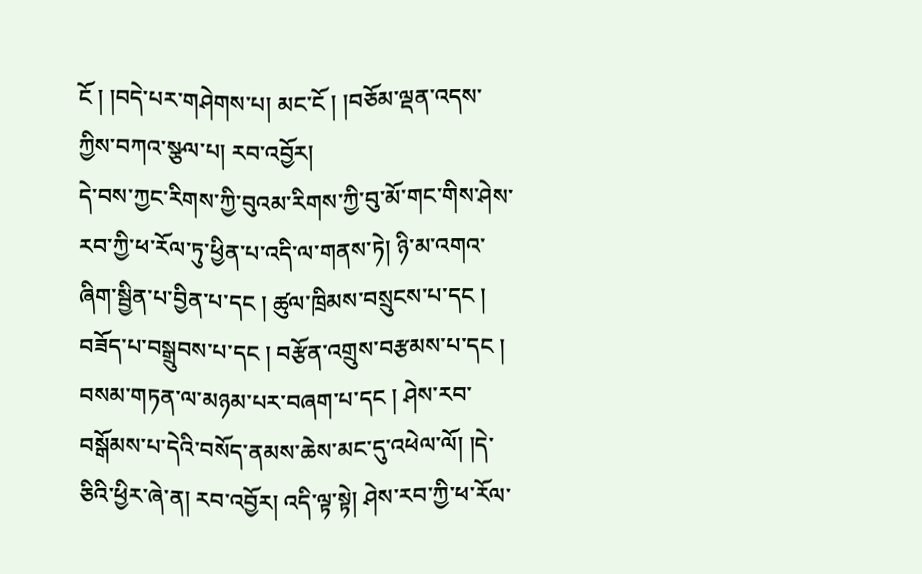ངོ ། །བདེ་པར་གཤེགས་པ། མང་ངོ ། །བཅོམ་ལྡན་འདས་ཀྱིས་བཀའ་སྩལ་པ། རབ་འབྱོར།
དེ་བས་ཀྱང་རིགས་ཀྱི་བུའམ་རིགས་ཀྱི་བུ་མོ་གང་གིས་ཤེས་རབ་ཀྱི་ཕ་རོལ་ཏུ་ཕྱིན་པ་འདི་ལ་གནས་ཏེ། ཉི་མ་འགའ་ཞིག་སྦྱིན་པ་བྱིན་པ་དང ། ཚུལ་ཁྲིམས་བསྲུངས་པ་དང ། བཟོད་པ་བསྒྲུབས་པ་དང ། བརྩོན་འགྲུས་བརྩམས་པ་དང ། བསམ་གཏན་ལ་མཉམ་པར་བཞག་པ་དང ། ཤེས་རབ་བསྒོམས་པ་དེའི་བསོད་ནམས་ཆེས་མང་དུ་འཕེལ་ལོ། །དེ་ཅིའི་ཕྱིར་ཞེ་ན། རབ་འབྱོར། འདི་ལྟ་སྟེ། ཤེས་རབ་ཀྱི་ཕ་རོལ་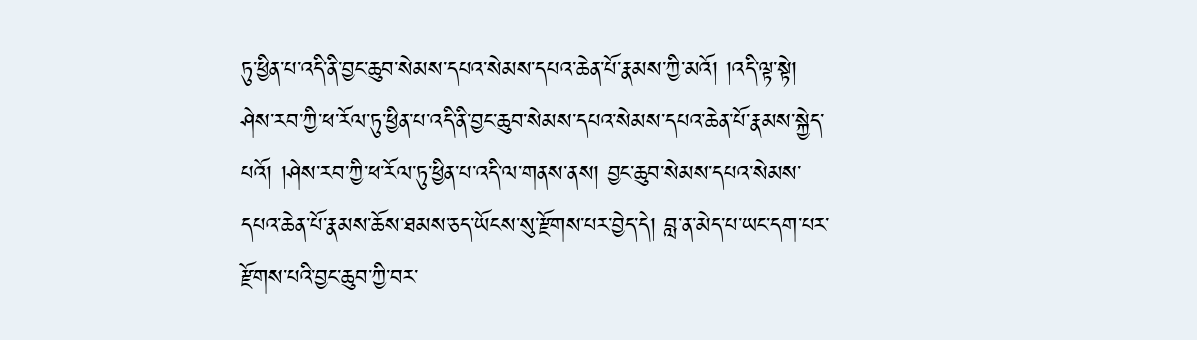ཏུ་ཕྱིན་པ་འདི་ནི་བྱང་ཆུབ་སེམས་དཔའ་སེམས་དཔའ་ཆེན་པོ་རྣམས་ཀྱི་མའོ། །འདི་ལྟ་སྟེ། ཤེས་རབ་ཀྱི་ཕ་རོལ་ཏུ་ཕྱིན་པ་འདི་ནི་བྱང་ཆུབ་སེམས་དཔའ་སེམས་དཔའ་ཆེན་པོ་རྣམས་སྐྱེད་པའོ། །ཤེས་རབ་ཀྱི་ཕ་རོལ་ཏུ་ཕྱིན་པ་འདི་ལ་གནས་ནས། བྱང་ཆུབ་སེམས་དཔའ་སེམས་དཔའ་ཆེན་པོ་རྣམས་ཆོས་ཐམས་ཅད་ཡོངས་སུ་རྫོགས་པར་བྱེད་དེ། བླ་ན་མེད་པ་ཡང་དག་པར་རྫོགས་པའི་བྱང་ཆུབ་ཀྱི་བར་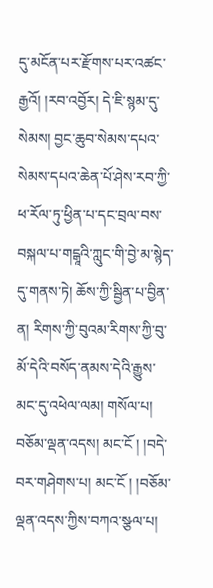དུ་མངོན་པར་རྫོགས་པར་འཚང་རྒྱའོ། །རབ་འབྱོར། དེ་ཇི་སྙམ་དུ་སེམས། བྱང་ཆུབ་སེམས་དཔའ་སེམས་དཔའ་ཆེན་པོ་ཤེས་རབ་ཀྱི་ཕ་རོལ་ཏུ་ཕྱིན་པ་དང་བྲལ་བས་བསྐལ་པ་གངྒཱའི་ཀླུང་གི་བྱེ་མ་སྙེད་དུ་གནས་ཏེ། ཆོས་ཀྱི་སྦྱིན་པ་བྱིན་ན། རིགས་ཀྱི་བུའམ་རིགས་ཀྱི་བུ་མོ་དེའི་བསོད་ནམས་དེའི་རྒྱུས་མང་དུ་འཕེལ་ལམ། གསོལ་པ། བཅོམ་ལྡན་འདས། མང་ངོ ། །བདེ་བར་གཤེགས་པ། མང་ངོ ། །བཅོམ་ལྡན་འདས་ཀྱིས་བཀའ་སྩལ་པ།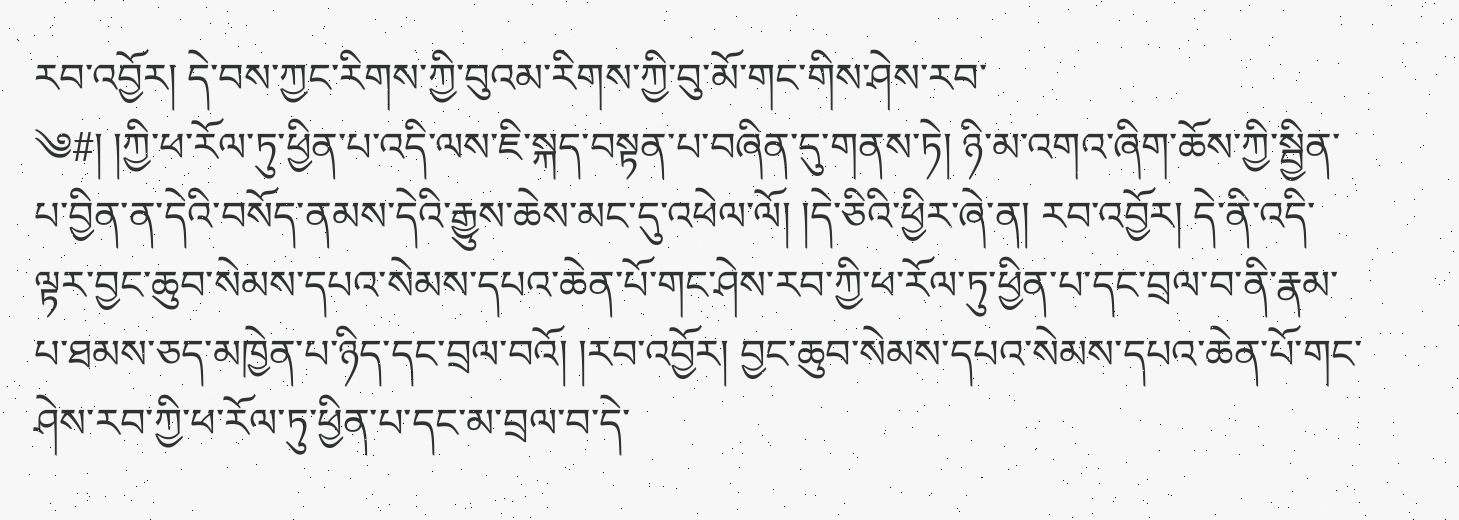རབ་འབྱོར། དེ་བས་ཀྱང་རིགས་ཀྱི་བུའམ་རིགས་ཀྱི་བུ་མོ་གང་གིས་ཤེས་རབ་
༄#། །ཀྱི་ཕ་རོལ་ཏུ་ཕྱིན་པ་འདི་ལས་ཇི་སྐད་བསྟན་པ་བཞིན་དུ་གནས་ཏེ། ཉི་མ་འགའ་ཞིག་ཆོས་ཀྱི་སྦྱིན་པ་བྱིན་ན་དེའི་བསོད་ནམས་དེའི་རྒྱུས་ཆེས་མང་དུ་འཕེལ་ལོ། །དེ་ཅིའི་ཕྱིར་ཞེ་ན། རབ་འབྱོར། དེ་ནི་འདི་ལྟར་བྱང་ཆུབ་སེམས་དཔའ་སེམས་དཔའ་ཆེན་པོ་གང་ཤེས་རབ་ཀྱི་ཕ་རོལ་ཏུ་ཕྱིན་པ་དང་བྲལ་བ་ནི་རྣམ་པ་ཐམས་ཅད་མཁྱེན་པ་ཉིད་དང་བྲལ་བའོ། །རབ་འབྱོར། བྱང་ཆུབ་སེམས་དཔའ་སེམས་དཔའ་ཆེན་པོ་གང་ཤེས་རབ་ཀྱི་ཕ་རོལ་ཏུ་ཕྱིན་པ་དང་མ་བྲལ་བ་དེ་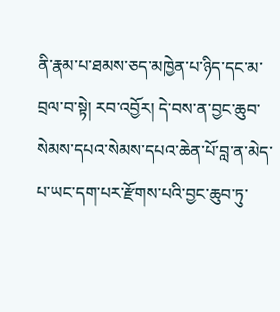ནི་རྣམ་པ་ཐམས་ཅད་མཁྱེན་པ་ཉིད་དང་མ་བྲལ་བ་སྟེ། རབ་འབྱོར། དེ་བས་ན་བྱང་ཆུབ་སེམས་དཔའ་སེམས་དཔའ་ཆེན་པོ་བླ་ན་མེད་པ་ཡང་དག་པར་རྫོགས་པའི་བྱང་ཆུབ་ཏུ་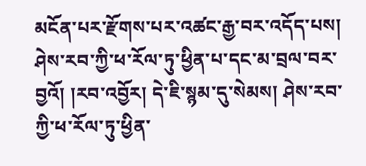མངོན་པར་རྫོགས་པར་འཚང་རྒྱ་བར་འདོད་པས། ཤེས་རབ་ཀྱི་ཕ་རོལ་ཏུ་ཕྱིན་པ་དང་མ་བྲལ་བར་བྱའོ། །རབ་འབྱོར། དེ་ཇི་སྙམ་དུ་སེམས། ཤེས་རབ་ཀྱི་ཕ་རོལ་ཏུ་ཕྱིན་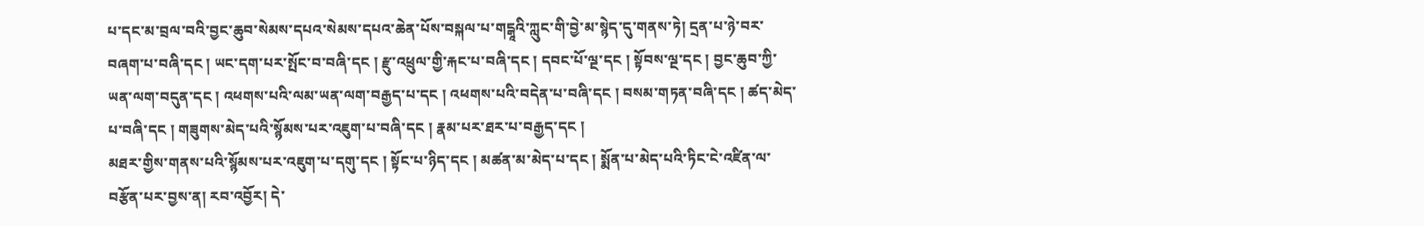པ་དང་མ་བྲལ་བའི་བྱང་ཆུབ་སེམས་དཔའ་སེམས་དཔའ་ཆེན་པོས་བསྐལ་པ་གངྒཱའི་ཀླུང་གི་བྱེ་མ་སྙེད་དུ་གནས་ཏེ། དྲན་པ་ཉེ་བར་བཞག་པ་བཞི་དང ། ཡང་དག་པར་སྤོང་བ་བཞི་དང ། རྫུ་འཕྲུལ་གྱི་རྐང་པ་བཞི་དང ། དབང་པོ་ལྔ་དང ། སྟོབས་ལྔ་དང ། བྱང་ཆུབ་ཀྱི་ཡན་ལག་བདུན་དང ། འཕགས་པའི་ལམ་ཡན་ལག་བརྒྱད་པ་དང ། འཕགས་པའི་བདེན་པ་བཞི་དང ། བསམ་གཏན་བཞི་དང ། ཚད་མེད་པ་བཞི་དང ། གཟུགས་མེད་པའི་སྙོམས་པར་འཇུག་པ་བཞི་དང ། རྣམ་པར་ཐར་པ་བརྒྱད་དང །
མཐར་གྱིས་གནས་པའི་སྙོམས་པར་འཇུག་པ་དགུ་དང ། སྟོང་པ་ཉིད་དང ། མཚན་མ་མེད་པ་དང ། སྨོན་པ་མེད་པའི་ཏིང་ངེ་འཛིན་ལ་བརྩོན་པར་བྱས་ན། རབ་འབྱོར། དེ་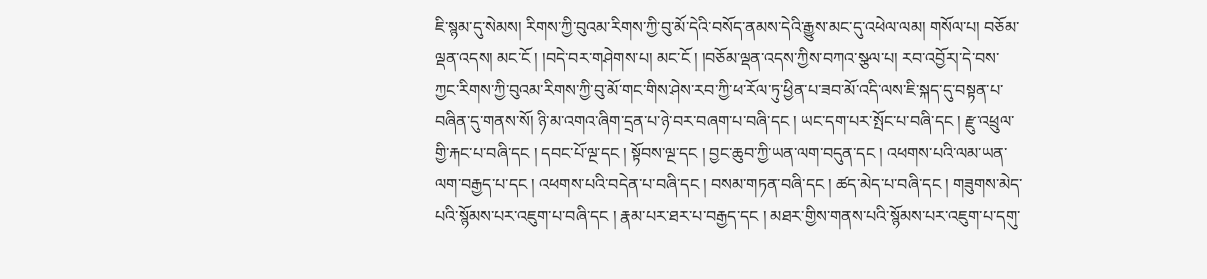ཇི་སྙམ་དུ་སེམས། རིགས་ཀྱི་བུའམ་རིགས་ཀྱི་བུ་མོ་དེའི་བསོད་ནམས་དེའི་རྒྱུས་མང་དུ་འཕེལ་ལམ། གསོལ་པ། བཅོམ་ལྡན་འདས། མང་ངོ ། །བདེ་བར་གཤེགས་པ། མང་ངོ ། །བཅོམ་ལྡན་འདས་ཀྱིས་བཀའ་སྩལ་པ། རབ་འབྱོར།་དེ་བས་ཀྱང་རིགས་ཀྱི་བུའམ་རིགས་ཀྱི་བུ་མོ་གང་གིས་ཤེས་རབ་ཀྱི་ཕ་རོལ་ཏུ་ཕྱིན་པ་ཟབ་མོ་འདི་ལས་ཇི་སྐད་དུ་བསྟན་པ་བཞིན་དུ་གནས་སོ། ཉི་མ་འགའ་ཞིག་དྲན་པ་ཉེ་བར་བཞག་པ་བཞི་དང ། ཡང་དག་པར་སྤོང་པ་བཞི་དང ། རྫུ་འཕྲུལ་གྱི་རྐང་པ་བཞི་དང ། དབང་པོ་ལྔ་དང ། སྟོབས་ལྔ་དང ། བྱང་ཆུབ་ཀྱི་ཡན་ལག་བདུན་དང ། འཕགས་པའི་ལམ་ཡན་ལག་བརྒྱད་པ་དང ། འཕགས་པའི་བདེན་པ་བཞི་དང ། བསམ་གཏན་བཞི་དང ། ཚད་མེད་པ་བཞི་དང ། གཟུགས་མེད་པའི་སྙོམས་པར་འཇུག་པ་བཞི་དང ། རྣམ་པར་ཐར་པ་བརྒྱད་དང ། མཐར་གྱིས་གནས་པའི་སྙོམས་པར་འཇུག་པ་དགུ་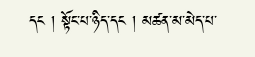དང ། སྟོང་པ་ཉིད་དང ། མཚན་མ་མེད་པ་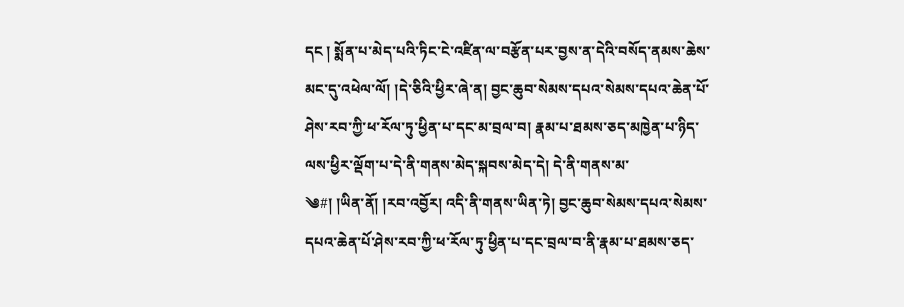དང ། སྨོན་པ་མེད་པའི་ཏིང་ངེ་འཛིན་ལ་བརྩོན་པར་བྱས་ན་དེའི་བསོད་ནམས་ཆེས་མང་དུ་འཕེལ་ལོ། །དེ་ཅིའི་ཕྱིར་ཞེ་ན། བྱང་ཆུབ་སེམས་དཔའ་སེམས་དཔའ་ཆེན་པོ་ཤེས་རབ་ཀྱི་ཕ་རོལ་ཏུ་ཕྱིན་པ་དང་མ་བྲལ་བ། རྣམ་པ་ཐམས་ཅད་མཁྱེན་པ་ཉིད་ལས་ཕྱིར་ལྡོག་པ་དེ་ནི་གནས་མེད་སྐབས་མེད་དེ། དེ་ནི་གནས་མ་
༄#། །ཡིན་ནོ། །རབ་འབྱོར། འདི་ནི་གནས་ཡིན་ཏེ། བྱང་ཆུབ་སེམས་དཔའ་སེམས་དཔའ་ཆེན་པོ་ཤེས་རབ་ཀྱི་ཕ་རོལ་ཏུ་ཕྱིན་པ་དང་བྲལ་བ་ནི་རྣམ་པ་ཐམས་ཅད་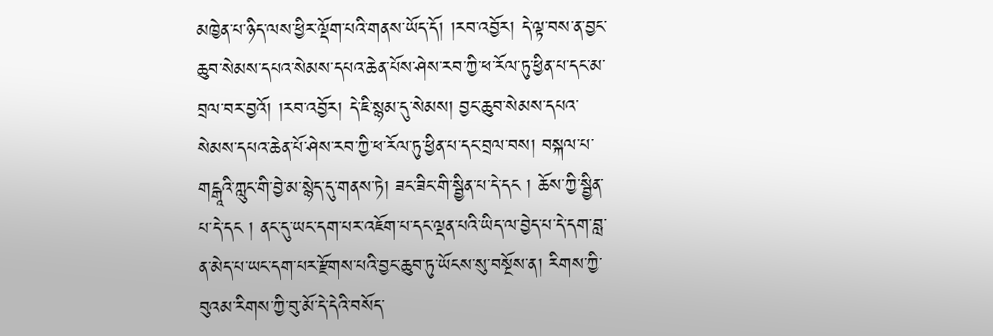མཁྱེན་པ་ཉིད་ལས་ཕྱིར་ལྡོག་པའི་གནས་ཡོད་དོ། །རབ་འབྱོར། དེ་ལྟ་བས་ན་བྱང་ཆུབ་སེམས་དཔའ་སེམས་དཔའ་ཆེན་པོས་ཤེས་རབ་ཀྱི་ཕ་རོལ་ཏུ་ཕྱིན་པ་དང་མ་བྲལ་བར་བྱའོ། །རབ་འབྱོར། དེ་ཇི་སྙམ་དུ་སེམས། བྱང་ཆུབ་སེམས་དཔའ་སེམས་དཔའ་ཆེན་པོ་ཤེས་རབ་ཀྱི་ཕ་རོལ་ཏུ་ཕྱིན་པ་དང་བྲལ་བས། བསྐལ་པ་གངྒཱའི་ཀླུང་གི་བྱེ་མ་སྙེད་དུ་གནས་ཏེ། ཟང་ཟིང་གི་སྦྱིན་པ་དེ་དང ། ཆོས་ཀྱི་སྦྱིན་པ་དེ་དང ། ནང་དུ་ཡང་དག་པར་འཇོག་པ་དང་ལྡན་པའི་ཡིད་ལ་བྱེད་པ་དེ་དག་བླ་ན་མེད་པ་ཡང་དག་པར་རྫོགས་པའི་བྱང་ཆུབ་ཏུ་ཡོངས་སུ་བསྔོས་ན། རིགས་ཀྱི་བུའམ་རིགས་ཀྱི་བུ་མོ་དེ་དེའི་བསོད་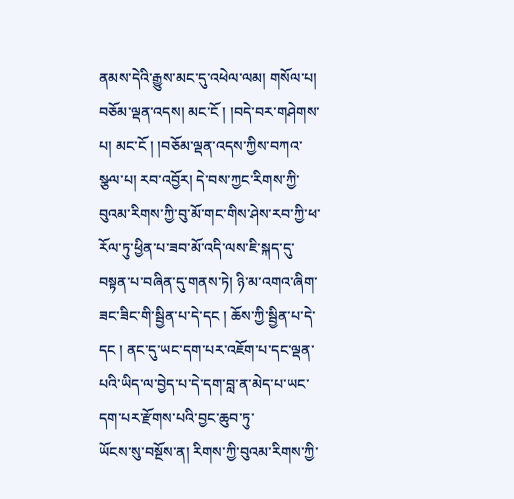ནམས་དེའི་རྒྱུས་མང་དུ་འཕེལ་ལམ། གསོལ་པ། བཅོམ་ལྡན་འདས། མང་ངོ ། །བདེ་བར་གཤེགས་པ། མང་ངོ ། །བཅོམ་ལྡན་འདས་ཀྱིས་བཀའ་སྩལ་པ། རབ་འབྱོར། དེ་བས་ཀྱང་རིགས་ཀྱི་བུའམ་རིགས་ཀྱི་བུ་མོ་གང་གིས་ཤེས་རབ་ཀྱི་ཕ་རོལ་ཏུ་ཕྱིན་པ་ཟབ་མོ་འདི་ལས་ཇི་སྐད་དུ་བསྟན་པ་བཞིན་དུ་གནས་ཏེ། ཉི་མ་འགའ་ཞིག་ཟང་ཟིང་གི་སྦྱིན་པ་དེ་དང ། ཆོས་ཀྱི་སྦྱིན་པ་དེ་དང ། ནང་དུ་ཡང་དག་པར་འཇོག་པ་དང་ལྡན་པའི་ཡིད་ལ་བྱེད་པ་དེ་དག་བླ་ན་མེད་པ་ཡང་དག་པར་རྫོགས་པའི་བྱང་ཆུབ་ཏུ་
ཡོངས་སུ་བསྔོས་ན། རིགས་ཀྱི་བུའམ་རིགས་ཀྱི་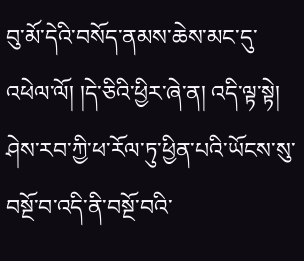བུ་མོ་དེའི་བསོད་ནམས་ཆེས་མང་དུ་འཕེལ་ལོ། །དེ་ཅིའི་ཕྱིར་ཞེ་ན། འདི་ལྟ་སྟེ། ཤེས་རབ་ཀྱི་ཕ་རོལ་ཏུ་ཕྱིན་པའི་ཡོངས་སུ་བསྔོ་བ་འདི་ནི་བསྔོ་བའི་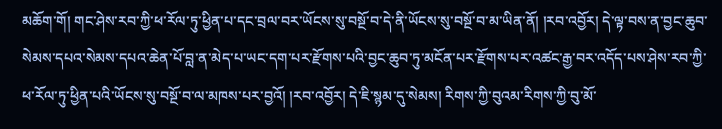མཆོག་གོ། གང་ཤེས་རབ་ཀྱི་ཕ་རོལ་ཏུ་ཕྱིན་པ་དང་བྲལ་བར་ཡོངས་སུ་བསྔོ་བ་དེ་ནི་ཡོངས་སུ་བསྔོ་བ་མ་ཡིན་ནོ། །རབ་འབྱོར། དེ་ལྟ་བས་ན་བྱང་ཆུབ་སེམས་དཔའ་སེམས་དཔའ་ཆེན་པོ་བླ་ན་མེད་པ་ཡང་དག་པར་རྫོགས་པའི་བྱང་ཆུབ་ཏུ་མངོན་པར་རྫོགས་པར་འཚང་རྒྱ་བར་འདོད་པས་ཤེས་རབ་ཀྱི་ཕ་རོལ་ཏུ་ཕྱིན་པའི་ཡོངས་སུ་བསྔོ་བ་ལ་མཁས་པར་བྱའོ། །རབ་འབྱོར། དེ་ཇི་སྙམ་དུ་སེམས། རིགས་ཀྱི་བུའམ་རིགས་ཀྱི་བུ་མོ་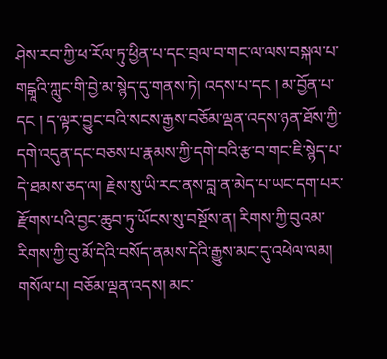ཤེས་རབ་ཀྱི་ཕ་རོལ་ཏུ་ཕྱིན་པ་དང་བྲལ་བ་གང་ལ་ལས་བསྐལ་པ་གངྒཱའི་ཀླུང་གི་བྱེ་མ་སྙེད་དུ་གནས་ཏེ། འདས་པ་དང ། མ་བྱོན་པ་དང ། ད་ལྟར་བྱུང་བའི་སངས་རྒྱས་བཅོམ་ལྡན་འདས་ཉན་ཐོས་ཀྱི་དགེ་འདུན་དང་བཅས་པ་རྣམས་ཀྱི་དགེ་བའི་རྩ་བ་གང་ཇི་སྙེད་པ་དེ་ཐམས་ཅད་ལ། རྗེས་སུ་ཡི་རང་ནས་བླ་ན་མེད་པ་ཡང་དག་པར་རྫོགས་པའི་བྱང་ཆུབ་ཏུ་ཡོངས་སུ་བསྔོས་ན། རིགས་ཀྱི་བུའམ་རིགས་ཀྱི་བུ་མོ་དེའི་བསོད་ནམས་དེའི་རྒྱུས་མང་དུ་འཕེལ་ལམ། གསོལ་པ། བཅོམ་ལྡན་འདས། མང་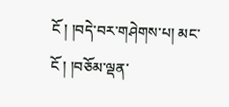ངོ ། །བདེ་བར་གཤེགས་པ། མང་ངོ ། །བཅོམ་ལྡན་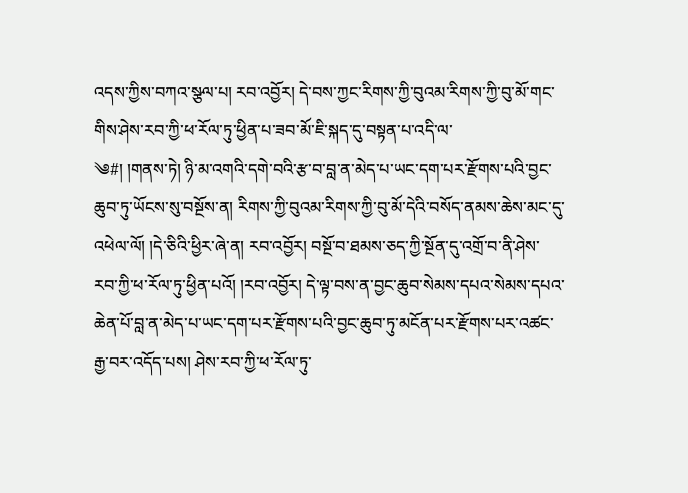འདས་ཀྱིས་བཀའ་སྩལ་པ། རབ་འབྱོར། དེ་བས་ཀྱང་རིགས་ཀྱི་བུའམ་རིགས་ཀྱི་བུ་མོ་གང་གིས་ཤེས་རབ་ཀྱི་ཕ་རོལ་ཏུ་ཕྱིན་པ་ཟབ་མོ་ཇི་སྐད་དུ་བསྟན་པ་འདི་ལ་
༄#། །གནས་ཏེ། ཉི་མ་འགའི་དགེ་བའི་རྩ་བ་བླ་ན་མེད་པ་ཡང་དག་པར་རྫོགས་པའི་བྱང་ཆུབ་ཏུ་ཡོངས་སུ་བསྔོས་ན། རིགས་ཀྱི་བུའམ་རིགས་ཀྱི་བུ་མོ་དེའི་བསོད་ནམས་ཆེས་མང་དུ་འཕེལ་ལོ། །དེ་ཅིའི་ཕྱིར་ཞེ་ན། རབ་འབྱོར། བསྔོ་བ་ཐམས་ཅད་ཀྱི་སྔོན་དུ་འགྲོ་བ་ནི་ཤེས་རབ་ཀྱི་ཕ་རོལ་ཏུ་ཕྱིན་པའོ། །རབ་འབྱོར། དེ་ལྟ་བས་ན་བྱང་ཆུབ་སེམས་དཔའ་སེམས་དཔའ་ཆེན་པོ་བླ་ན་མེད་པ་ཡང་དག་པར་རྫོགས་པའི་བྱང་ཆུབ་ཏུ་མངོན་པར་རྫོགས་པར་འཚང་རྒྱ་བར་འདོད་པས། ཤེས་རབ་ཀྱི་ཕ་རོལ་ཏུ་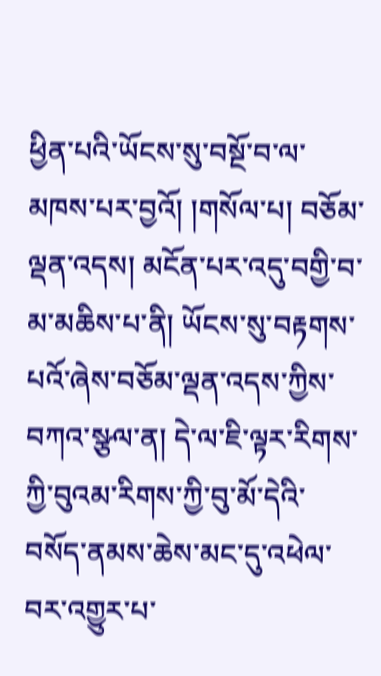ཕྱིན་པའི་ཡོངས་སུ་བསྔོ་བ་ལ་མཁས་པར་བྱའོ། །གསོལ་པ། བཅོམ་ལྡན་འདས། མངོན་པར་འདུ་བགྱི་བ་མ་མཆིས་པ་ནི། ཡོངས་སུ་བརྟགས་པའོ་ཞེས་བཅོམ་ལྡན་འདས་ཀྱིས་བཀའ་སྩལ་ན། དེ་ལ་ཇི་ལྟར་རིགས་ཀྱི་བུའམ་རིགས་ཀྱི་བུ་མོ་དེའི་བསོད་ནམས་ཆེས་མང་དུ་འཕེལ་བར་འགྱུར་པ་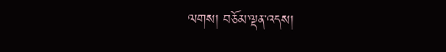ལགས། བཅོམ་ལྡན་འདས།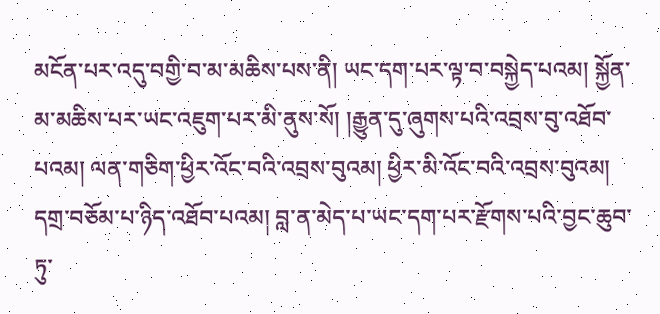མངོན་པར་འདུ་བགྱི་བ་མ་མཆིས་པས་ནི། ཡང་དག་པར་ལྟ་བ་བསྐྱེད་པའམ། སྐྱོན་མ་མཆིས་པར་ཡང་འཇུག་པར་མི་ནུས་སོ། །རྒྱུན་དུ་ཞུགས་པའི་འབྲས་བུ་འཐོབ་པའམ། ལན་གཅིག་ཕྱིར་འོང་བའི་འབྲས་བུའམ། ཕྱིར་མི་འོང་བའི་འབྲས་བུའམ། དགྲ་བཅོམ་པ་ཉིད་འཐོབ་པའམ། བླ་ན་མེད་པ་ཡང་དག་པར་རྫོགས་པའི་བྱང་ཆུབ་ཏུ་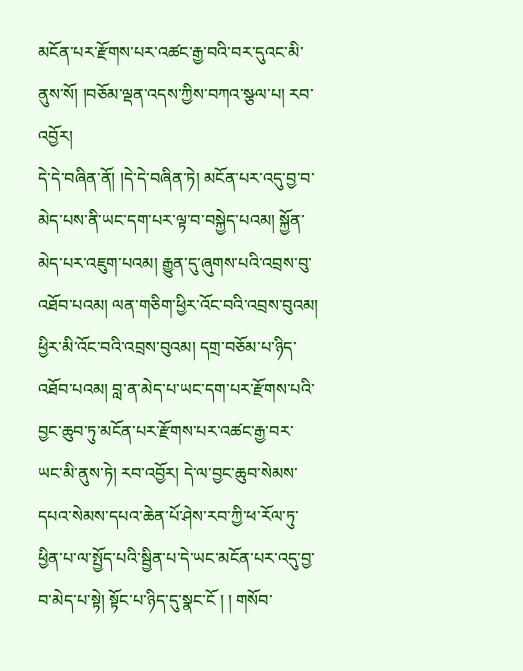མངོན་པར་རྫོགས་པར་འཚང་རྒྱ་བའི་བར་དུའང་མི་ནུས་སོ། །བཅོམ་ལྡན་འདས་ཀྱིས་བཀའ་སྩལ་པ། རབ་འབྱོར།
དེ་དེ་བཞིན་ནོ། །དེ་དེ་བཞིན་ཏེ། མངོན་པར་འདུ་བྱ་བ་མེད་པས་ནི་ཡང་དག་པར་ལྟ་བ་བསྐྱེད་པའམ། སྐྱོན་མེད་པར་འཇུག་པའམ། རྒྱུན་དུ་ཞུགས་པའི་འབྲས་བུ་འཐོབ་པའམ། ལན་གཅིག་ཕྱིར་འོང་བའི་འབྲས་བུའམ། ཕྱིར་མི་འོང་བའི་འབྲས་བུའམ། དགྲ་བཅོམ་པ་ཉིད་འཐོབ་པའམ། བླ་ན་མེད་པ་ཡང་དག་པར་རྫོགས་པའི་བྱང་ཆུབ་ཏུ་མངོན་པར་རྫོགས་པར་འཚང་རྒྱ་བར་ཡང་མི་ནུས་ཏེ། རབ་འབྱོར། དེ་ལ་བྱང་ཆུབ་སེམས་དཔའ་སེམས་དཔའ་ཆེན་པོ་ཤེས་རབ་ཀྱི་ཕ་རོལ་ཏུ་ཕྱིན་པ་ལ་སྤྱོད་པའི་སྦྱིན་པ་དེ་ཡང་མངོན་པར་འདུ་བྱ་བ་མེད་པ་སྟེ། སྟོང་པ་ཉིད་དུ་སྣང་ངོ ། ། གསོབ་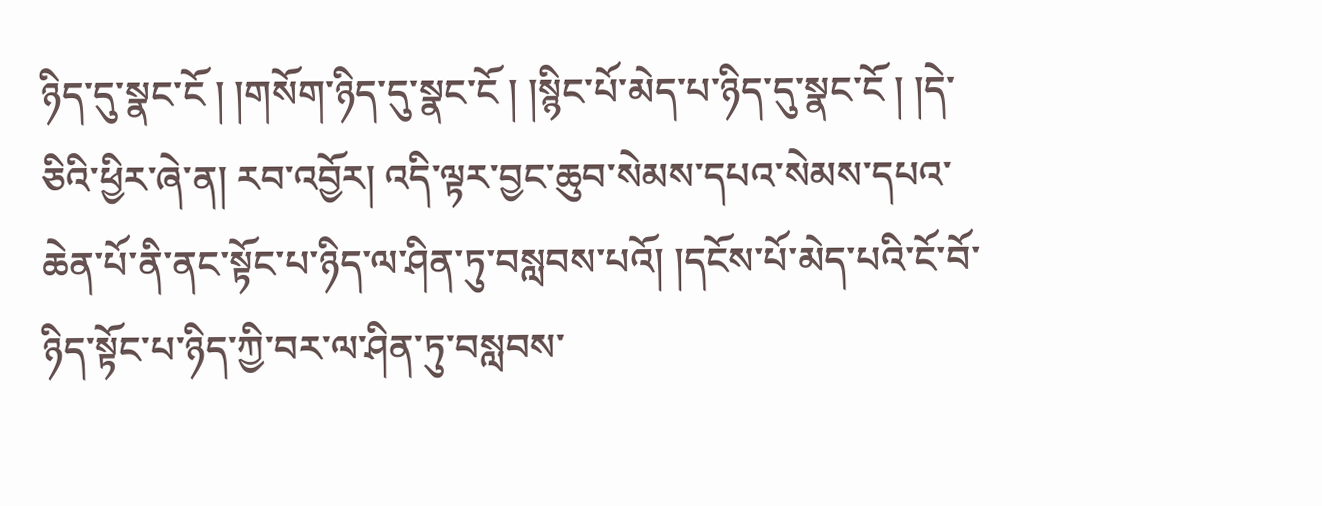ཉིད་དུ་སྣང་ངོ ། །གསོག་ཉིད་དུ་སྣང་ངོ ། །སྙིང་པོ་མེད་པ་ཉིད་དུ་སྣང་ངོ ། །དེ་ཅིའི་ཕྱིར་ཞེ་ན། རབ་འབྱོར། འདི་ལྟར་བྱང་ཆུབ་སེམས་དཔའ་སེམས་དཔའ་ཆེན་པོ་ནི་ནང་སྟོང་པ་ཉིད་ལ་ཤིན་ཏུ་བསླབས་པའོ། །དངོས་པོ་མེད་པའི་ངོ་བོ་ཉིད་སྟོང་པ་ཉིད་ཀྱི་བར་ལ་ཤིན་ཏུ་བསླབས་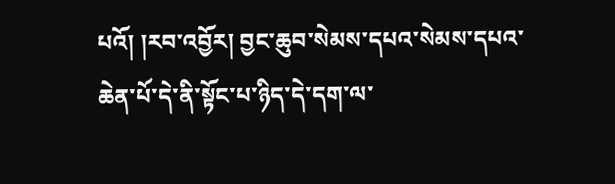པའོ། །རབ་འབྱོར། བྱང་ཆུབ་སེམས་དཔའ་སེམས་དཔའ་ཆེན་པོ་དེ་ནི་སྟོང་པ་ཉིད་དེ་དག་ལ་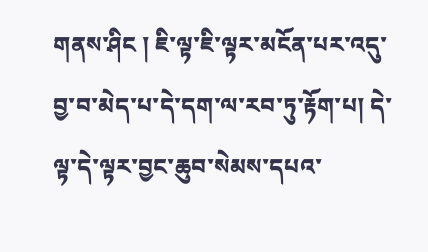གནས་ཤིང ། ཇི་ལྟ་ཇི་ལྟར་མངོན་པར་འདུ་བྱ་བ་མེད་པ་དེ་དག་ལ་རབ་ཏུ་རྟོག་པ། དེ་ལྟ་དེ་ལྟར་བྱང་ཆུབ་སེམས་དཔའ་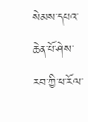སེམས་དཔའ་ཆེན་པོ་ཤེས་རབ་ཀྱི་ཕ་རོལ་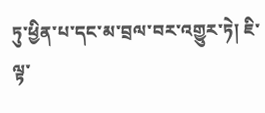ཏུ་ཕྱིན་པ་དང་མ་བྲལ་བར་འགྱུར་ཏེ། ཇི་ལྟ་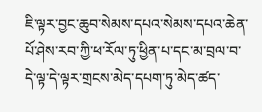ཇི་ལྟར་བྱང་ཆུབ་སེམས་དཔའ་སེམས་དཔའ་ཆེན་པོ་ཤེས་རབ་ཀྱི་ཕ་རོལ་ཏུ་ཕྱིན་པ་དང་མ་བྲལ་བ་དེ་ལྟ་དེ་ལྟར་གྲངས་མེད་དཔག་ཏུ་མེད་ཚད་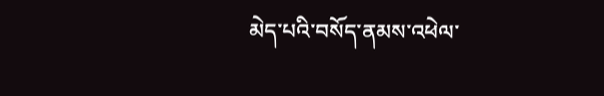མེད་པའི་བསོད་ནམས་འཕེལ་